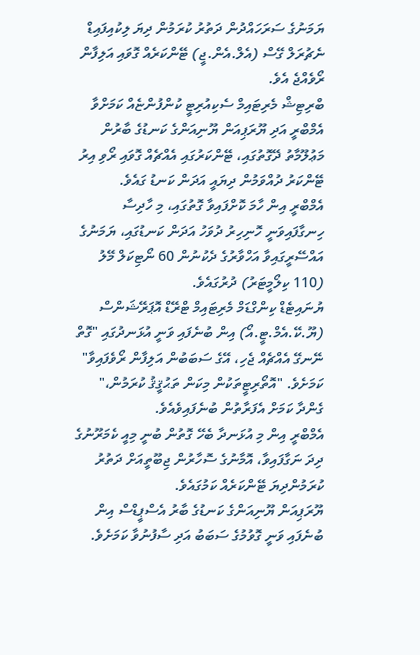ޔަމަނުގެ ސަރަހައްދުން ދަތުރު ކުރަމުން ދިޔަ ލިކުއިފައިޑް ނެޗުރަލް ގޭސް (އެލް.އެން.ޖީ) ޓޭންކަރެއް ގޮވައި އަލިފާން ރޯވެއްޖެ އެވެ.
ބްރިޓިޝް މެރިޓައިމް ސެކިއުރިޓީ ކުންފުންޏެއް ކަމަށްވާ އެމްބްރީ އަދި ޔޫރަޕިއަން ޔޫނިއަންގެ ކަނޑުގެ ބާރުން މަޢުލޫމާތު ދޭގޮތުގައި، ޓޭންކަރުގައި އެއްޗެއް ގޮވައި ރޯވި އިރު ޓޭންކަރު ދުއްވަމުން ދިޔައީ އަދަން ކަނޑު ގައެވެ.
އެމްބްރީ އިން ހާމަ ކޮށްފައިވާ ގޮތުގައި، މި ހާދިސާ ހިނގާފައިވަނީ ހޮނިހިރު ދުވަހު އަދަން ކަނޑުގައި، ޔަމަނުގެ އައްސޭރީގައިވާ އަހްވާރުގެ ދެކުނުން 60 ނޯޓިކަލް މޭލު (110 ކިލޯމީޓަރު) ދުރުގައެވެ.
ޔުނައިޓެޑް ކިންގްޑަމް މެރިޓައިމް ޓްރޭޑް އޮޕަރޭޝަންސް (ޔޫ.ކޭ.އެމް.ޓީ.އޯ) އިން ބުނެފައި ވަނީ އުޅަނދުގައި "ގޮތް ނޭނގޭ އެއްޗެއް ޖެހި، އޭގެ ސަބަބުން އަލިފާން ރޯވެފައިވާ" ކަމަށެވެ. "އޮތޯރިޓީތަކުން މިކަން ތަޙުޤީޤު ކުރަމުން،" ގެންދާ ކަމަށް އެފަރާތުން ބުނެފައިވެއެވެ.
އެމްބްރީ އިން މި އުޅަނދާ ބެހޭ ގޮތުން ބުނީ މިއީ ކެމަރޫނުގެ ދިދަ ނަގާފައިވާ، އޮމާނުގެ ސޮހާރުން ޖިބޫތީއަށް ދަތުރު ކުރަމުންދިޔަ ޓޭންކަރެއް ކަމުގައެވެ.
ޔޫރަޕިއަން ޔޫނިއަންގެ ކަނޑުގެ ބާރު އެސްޕީޑްސް އިން ބުނެފައި ވަނީ ގޮވުމުގެ ސަބަބު އަދި ސާފުނުވާ ކަމަށެވެ.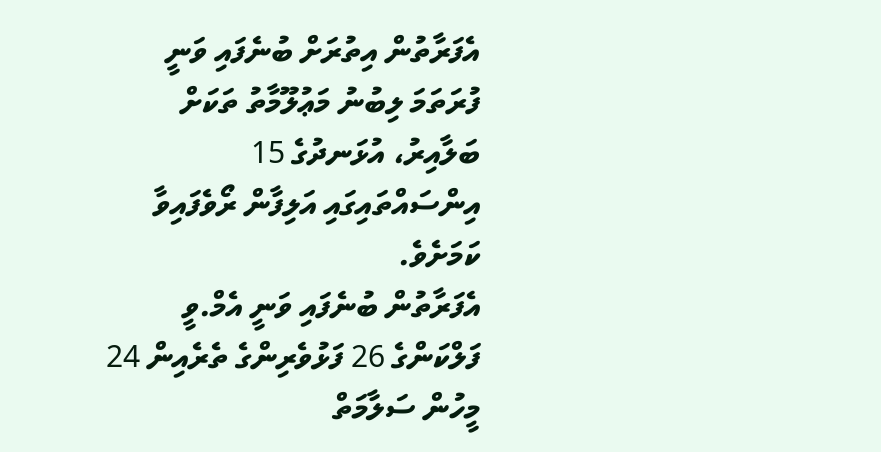އެފަރާތުން އިތުރަށް ބުނެފައި ވަނީ ފުރަތަމަ ލިބުނު މަޢުލޫމާތު ތަކަށް ބަލާއިރު، އުޅަނދުގެ 15 އިންސައްތައިގައި އަލިފާން ރޯވެފައިވާ ކަމަށެވެ.
އެފަރާތުން ބުނެފައި ވަނީ އެމް.ވީ ފަލްކަންގެ 26 ފަޅުވެރިންގެ ތެރެއިން 24 މީހުން ސަލާމަތް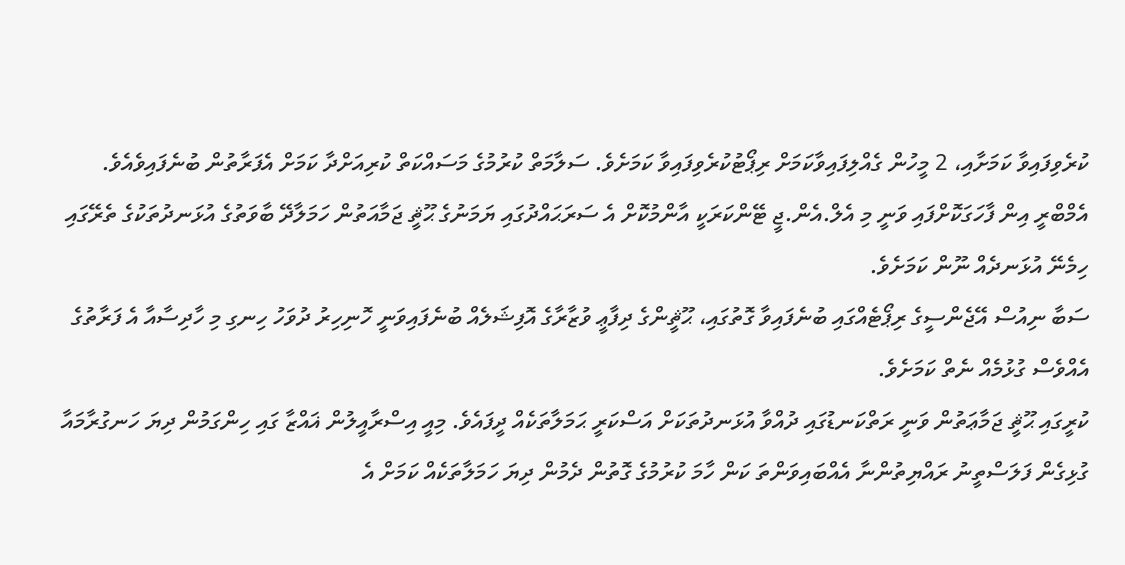ކުރެވިފައިވާ ކަމަށާއި، 2 މީހުން ގެއްލިފައިވާކަމަށް ރިޕޯޓުކުރެވިފައިވާ ކަމަށެވެ. ސަލާމަތް ކުރުމުގެ މަސައްކަތް ކުރިއަށްދާ ކަމަށް އެފަރާތުން ބުނެފައިވެއެވެ.
އެމްބްރީ އިން ފާހަގަކޮށްފައި ވަނީ މި އެލް.އެން.ޖީ ޓޭންކަރަކީ އާންމުކޮށް އެ ސަރަޙައްދުގައި ޔަމަނުގެ ޙޫޘީ ޖަމާއަތުން ހަމަލާދޭ ބާވަތުގެ އުޅަނދުތަކުގެ ތެރޭގައި ހިމެނޭ އުޅަނދެއް ނޫން ކަމަށެވެ.
ސަބާ ނިއުސް އޭޖެންސީގެ ރިޕޯޓެއްގައި ބުނެފައިވާ ގޮތުގައި، ޙޫޘީންގެ ދިފާޢީ ވުޒާރާގެ އޮފިޝަލެއް ބުނެފައިވަނީ ހޮނިހިރު ދުވަހު ހިނގި މި ހާދިސާއާ އެ ފަރާތުގެ އެއްވެސް ގުޅުމެއް ނެތް ކަމަށެވެ.
ކުރީގައި ޙޫޘީ ޖަމާޢަތުން ވަނީ ރަތްކަނޑުގައި ދުއްވާ އުޅަނދުތަކަށް އަސްކަރީ ޙަމަލާތަކެއް ދީފައެވެ. މިއީ އިސްރާއީލުން ޣައްޒާ ގައި ހިންގަމުން ދިޔަ ހަނގުރާމައާ ގުޅިގެން ފަލަސްތީނު ރައްޔިތުންނާ އެއްބައިވަންތަ ކަން ހާމަ ކުރުމުގެ ގޮތުން ދެމުން ދިޔަ ހަމަލާތަކެއް ކަމަށް އެ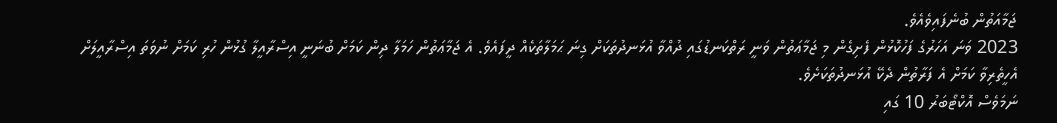ޖަމާއަތުން ބުނެފައިވެއެވެ.
2023 ވަނަ އަހަރުގެ ފަހުކޮޅުން ފެށިގެން މި ޖަމާޢަތުން ވަނީ ރަތްކަނޑުގައި ދުއްވާ އުޅަނދުތަކަށް ގިނަ ޙަމަލާތަކެއް ދީފައެވެ. އެ ޖަމާޢަތުން ހަމަލާ ދިން ކަމަށް ބުނަނީ އިސްރާއީލާ ގުޅުން ހުރި ކަމަށް ނުވަތަ އިސްރާއީލަށް އެހީތެރިވާ ކަމަށް އެ ފަރާތުން ދެކޭ އުޅަނދުތަކަށެވެ.
ނަމަވެސް އޮކްޓޯބަރު 10 ގައި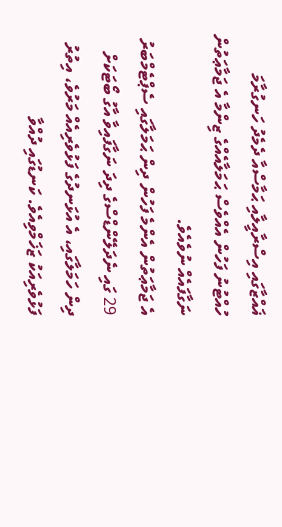ޣައްޒާގައި އިސްރާއީލާއި ޙަމާސްއާ ދެމެދު ހަނގުރާމަ ހުއްޓުނު ފަހުން އެއްވެސް ޙަމަލާއެއްގެ ޒިންމާ އެ ޖަމާޢަތުން ނަގާފައެއް ނުވެއެވެ.
އެ ޖަމާޢަތުން އެންމެ ފަހުން ދިން ޙަމަލާގައި ސެޕްޓެމްބަރު 29 ގައި ނެދަލޭންޑްސްގެ ދިދަ ނަގާފައިވާ އާގު ބޯޓަކަށް ދިން ހަމަލާގައި، އެ އުޅަނދުގެ ފަޅުވެރިއެއް މަރުވެ، އިތުރު ފަޅުވެރިއަކު ޒަޚަމްވިއެވެ. ކަނޑުގައި ދުއްވާ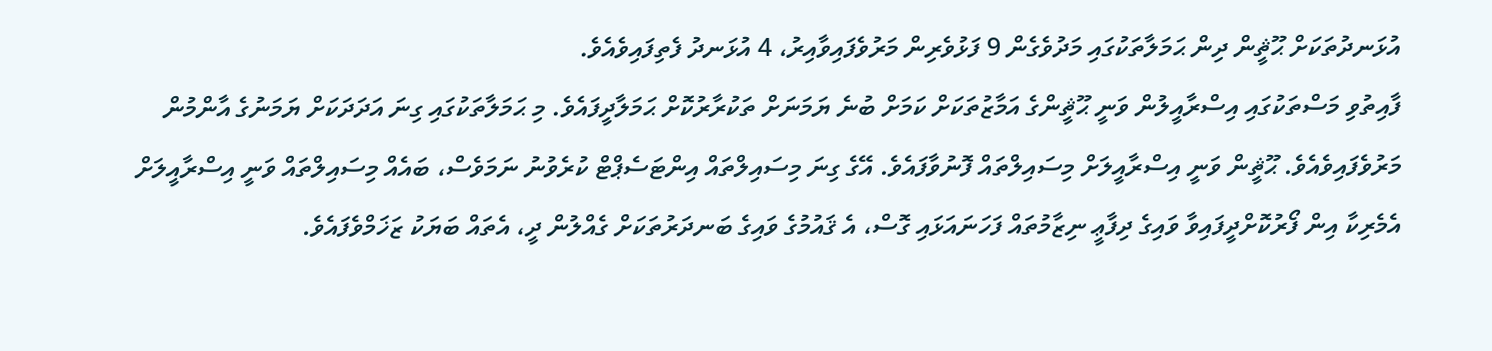އުޅަނދުތަކަށް ޙޫޘީން ދިން ޙަމަލާތަކުގައި މަދުވެގެން 9 ފަޅުވެރިން މަރުވެފައިވާއިރު، 4 އުޅަނދު ފެތިފައިވެއެވެ.
ފާއިތުވި މަސްތަކުގައި އިސްރާއީލުން ވަނީ ޙޫޘީންގެ އަމާޒުތަކަށް ކަމަށް ބުނެ ޔަމަނަށް ތަކުރާރުކޮށް ޙަމަލާދީފައެވެ. މި ޙަމަލާތަކުގައި ގިނަ އަދަދަކަށް ޔަމަނުގެ އާންމުން މަރުވެފައިވެއެވެ. ޙޫޘީން ވަނީ އިސްރާއީލަށް މިސައިލްތައް ފޮނުވާފައެވެ. އޭގެ ގިނަ މިސައިލްތައް އިންޓަސެޕްޓް ކުރެވުނު ނަމަވެސް، ބައެއް މިސައިލްތައް ވަނީ އިސްރާއީލަށް އެމެރިކާ އިން ފޯރުކޮށްދީފައިވާ ވައިގެ ދިފާޢީ ނިޒާމުތައް ފަހަނައަޅައި ގޮސް، އެ ޤައުމުގެ ވައިގެ ބަނދަރުތަކަށް ގެއްލުން ދީ، އެތައް ބަޔަކު ޒަޚަމްވެފައެވެ.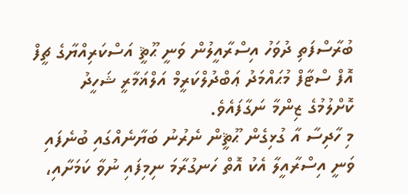ބުރާސްފަތި ދުވަހު އިސްރާއީލުން ވަނީ ޙޫޘީ އަސްކަރިއްޔާގެ ޗީފް އޮފް ސްޓާފް މުޙައްމަދު ޢަބްދުލްކަރީމް އަލްޣަމާރީ ޝަހީދު ކޮށްލުމުގެ ޒިންމާ ނަގާފައެވެ.
މި ހާދިސާ އާ ގުޅިގެން ޙޫޘީން ނެރުނު ބަޔާނެއްގައި ބުނެފައި ވަނީ އިސްރާއީލާ އެކު އޮތް ހަނގުރާމަ ނިމިފައި ނުވާ ކަމަށާއި،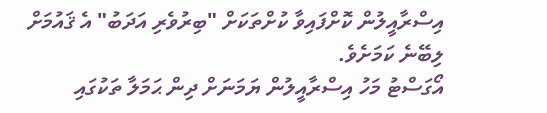އިސްރާއީލުން ކޮށްފައިވާ ކުށްތަކަށް "ބިރުވެރި އަދަބު" އެ ޤައުމަށް ލިބޭނެ ކަމަށެވެ.
އޯގަސްޓު މަހު އިސްރާއީލުން ޔަމަނަށް ދިން ޙަމަލާ ތަކުގައި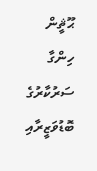ޙޫޘީން ހިންގާ ސަރުކާރުގެ ބޮޑުވަޒީރާއި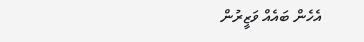އެހެން ބައެއް ވަޒީރުން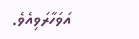އަވަހާރަވިއެވެ.